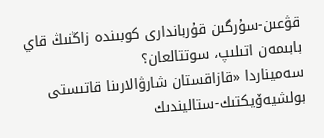قۋعىن-سۇرگىن قۇرباندارى كوبىندە زاڭنىڭ قاي بابىمەن اتىلىپ، سوتتالعان؟
سەميناردا «قازاقستان شارۋالارىنا قاتىستى بولشيەۆيكتىك-ستاليندىك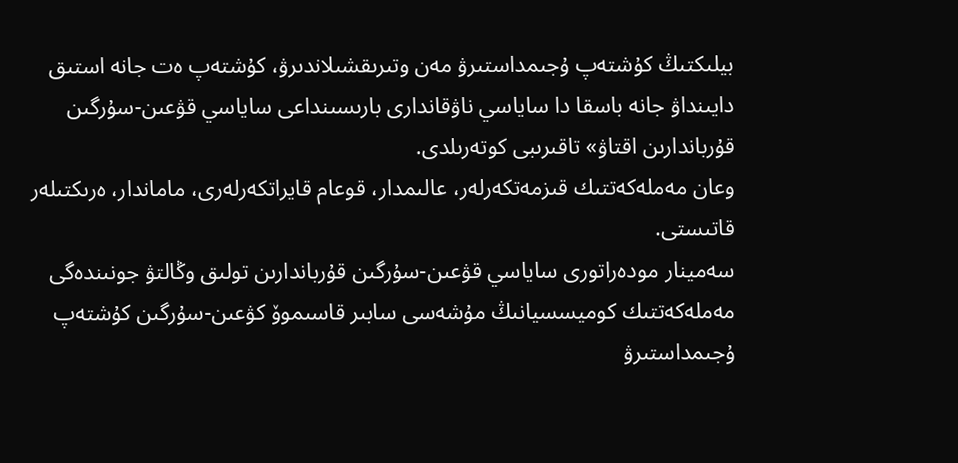بيلىكتىڭ كۇشتەپ ۇجىمداستىرۋ مەن وتىرىقشىلاندىرۋ، كۇشتەپ ەت جانە استىق دايىنداۋ جانە باسقا دا ساياسي ناۋقاندارى بارىسىنداعى ساياسي قۋعىن-سۇرگىن قۇرباندارىن اقتاۋ» تاقىرىبى كوتەرىلدى.
وعان مەملەكەتتىك قىزمەتكەرلەر، عالىمدار، قوعام قايراتكەرلەرى، ماماندار، ەرىكتىلەر قاتىستى.
سەمينار مودەراتورى ساياسي قۋعىن-سۇرگىن قۇرباندارىن تولىق وڭالتۋ جونىندەگى مەملەكەتتىك كوميسسيانىڭ مۇشەسى سابىر قاسىموۆ كۋعىن-سۇرگىن كۇشتەپ ۇجىمداستىرۋ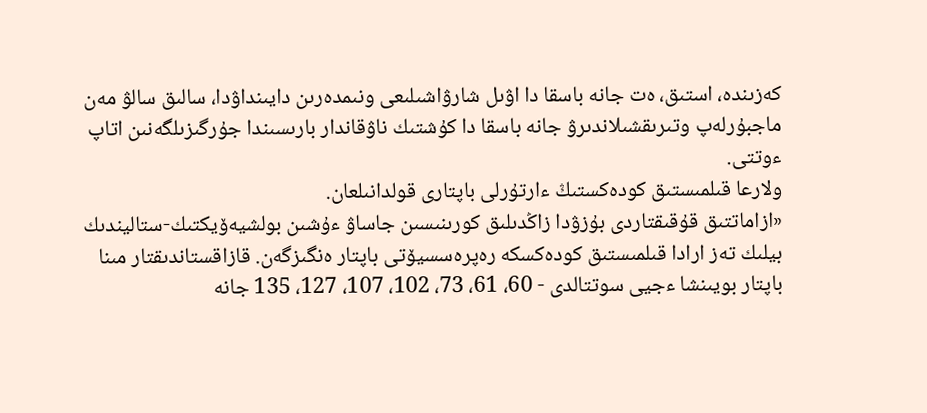كەزىندە، استىق، ەت جانە باسقا دا اۋىل شارۋاشىلىعى ونىمدەرىن دايىنداۋدا، سالىق سالۋ مەن ماجبۇرلەپ وتىرىقشىلاندىرۋ جانە باسقا دا كۇشتىك ناۋقاندار بارىسىندا جۇرگىزىلگەنىن اتاپ ءوتتى.
ولارعا قىلمىستىق كودەكستىڭ ءارتۇرلى باپتارى قولدانىلعان.
«ازاماتتىق قۇقىقتاردى بۇزۋدا زاڭدىلىق كورىنىسىن جاساۋ ءۇشىن بولشيەۆيكتىك-ستاليندىك بيلىك تەز ارادا قىلمىستىق كودەكسكە رەپرەسسيۆتى باپتار ەنگىزگەن. قازاقستاندىقتار مىنا باپتار بويىنشا ءجيى سوتتالدى - 60، 61، 73، 102، 107، 127، 135 جانە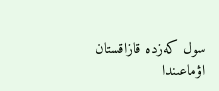سول كەزدە قازاقستان اۋماعىندا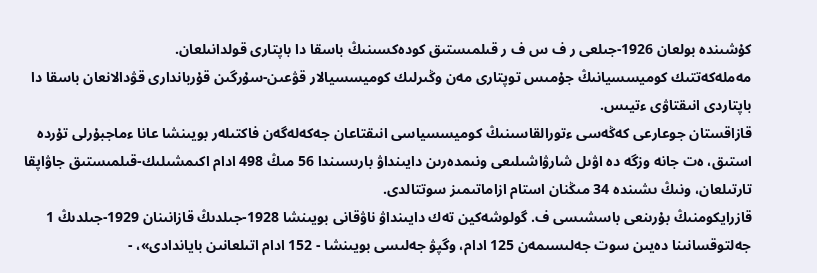كۇشىندە بولعان 1926-جىلعى ر ف س ف ر قىلمىستىق كودەكسىنىڭ باسقا دا باپتارى قولدانىلعان.
مەملەكەتتىك كوميسسيانىڭ جۇمىس توپتارى مەن وڭىرلىك كوميسسيالار قۋعىن-سۇرگىن قۇرباندارى قۋدالانعان باسقا دا باپتاردى انىقتاۋى ءتيىس.
قازاقستان جوعارعى كەڭەسى ءتورالقاسىنىڭ كوميسسياسى انىقتاعان جەكەلەگەن فاكتىلەر بويىنشا عانا ءماجبۇرلى تۇردە استىق، ەت جانە وزگە دە اۋىل شارۋاشىلىعى ونىمدەرىن دايىنداۋ بارىسىندا 56 مىڭ 498 ادام اكىمشىلىك-قىلمىستىق جاۋاپقا تارتىلعان، ونىڭ ىشىندە 34 مىڭنان استام ازاماتىمىز سوتتالدى.
قازرايكومنىڭ بۇرىنعى باسشىسى ف. گولوشەكين تەك دايىنداۋ ناۋقانى بويىنشا 1928-جىلدىڭ قازانىنان 1929-جىلدىڭ 1 جەلتوقسانىنا دەيىن سوت جەلىسىمەن 125 ادام، وگپۋ جەلىسى بويىنشا - 152 ادام اتىلعانىن باياندادى»، -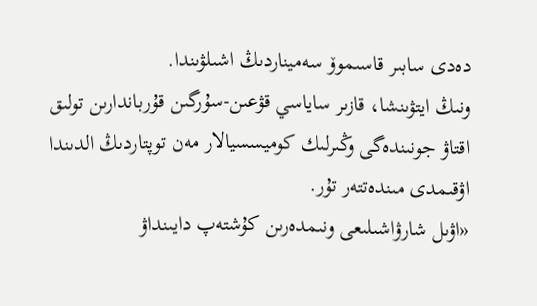دەدى سابىر قاسىموۆ سەميناردىڭ اشىلۋىندا.
ونىڭ ايتۋىنشا، قازىر ساياسي قۋعىن-سۇرگىن قۇرباندارىن تولىق اقتاۋ جونىندەگى وڭىرلىك كوميسسيالار مەن توپتاردىڭ الدىندا اۋقىمدى مىندەتتەر تۇر.
«اۋىل شارۋاشىلىعى ونىمدەرىن كۇشتەپ دايىنداۋ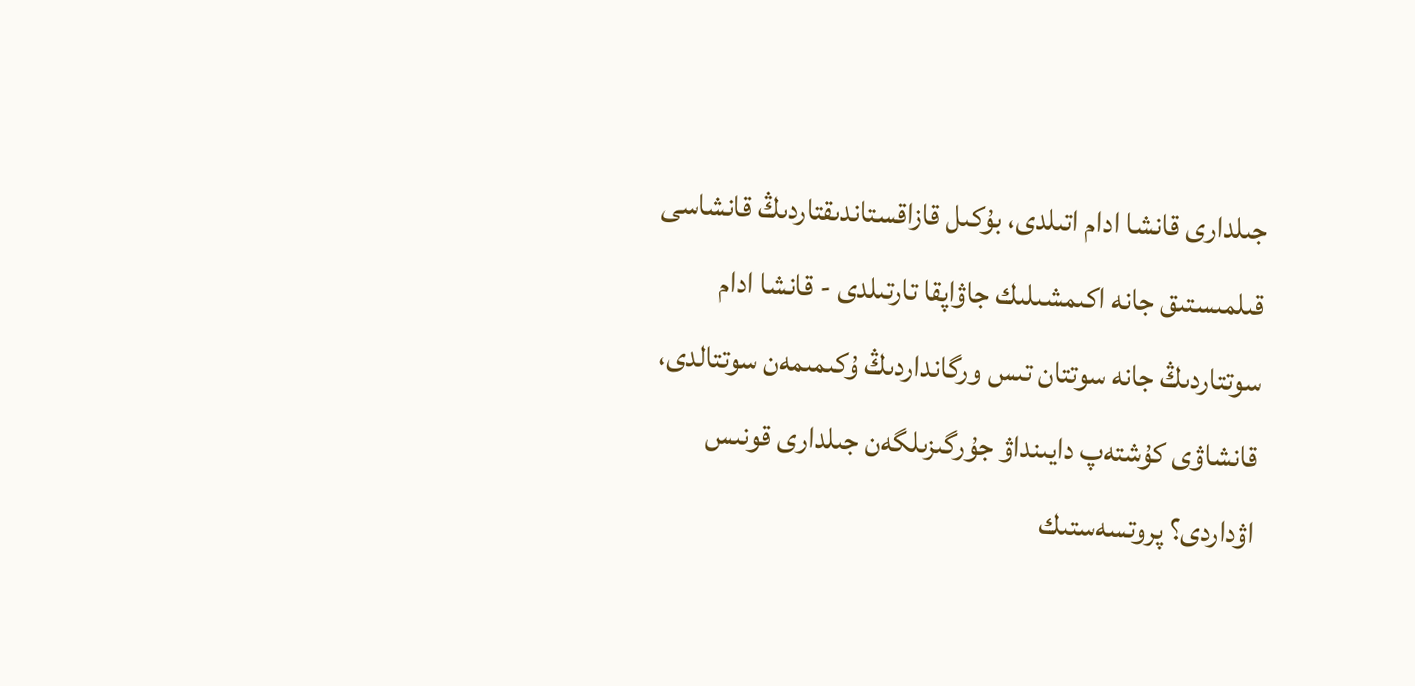جىلدارى قانشا ادام اتىلدى، بۇكىل قازاقستاندىقتاردىڭ قانشاسى قىلمىستىق جانە اكىمشىلىك جاۋاپقا تارتىلدى - قانشا ادام سوتتاردىڭ جانە سوتتان تىس ورگانداردىڭ ۇكىمىمەن سوتتالدى، قانشاۋى كۇشتەپ دايىنداۋ جۇرگىزىلگەن جىلدارى قونىس اۋداردى؟ پروتسەستىك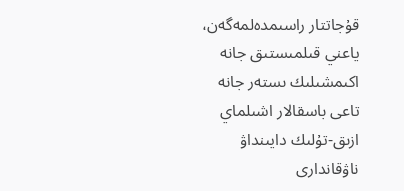قۇجاتتار راسىمدەلمەگەن، ياعني قىلمىستىق جانە اكىمشىلىك ىستەر جانە تاعى باسقالار اشىلماي ازىق-تۇلىك دايىنداۋ ناۋقاندارى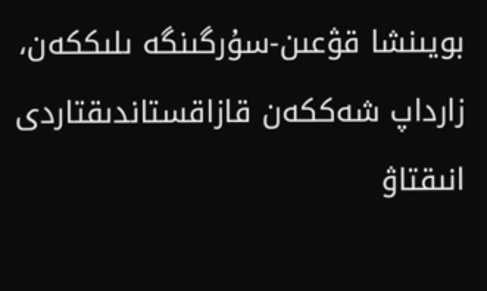بويىنشا قۋعىن-سۇرگىنگە ىلىككەن، زارداپ شەككەن قازاقستاندىقتاردى انىقتاۋ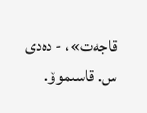قاجەت»، - دەدى س. قاسىموۆ.